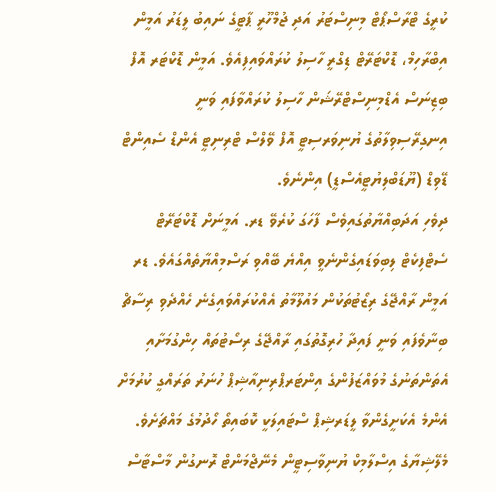ކުރީގެ ޓްރާސްޕޯޓް މިނިސްޓަރު އަދި ޖުމްހޫރީ ޕާޓީގެ ނައިބު ލީޑަރު އަމީން އިބްރާހިމް، ޑޮކްޓަރޭޓް ޑިގްރީ ހާސިލު ކުރައްވައިފިއެވެ. އަމީން ޑޮކްޓަރ އޮފް ބިޒިނަސް އެޑްމިނިސްޓްރޭޝަން ހާސިލު ކުރައްވާފައި ވަނީ އިނގިރޭސިވިލާތުގެ ޔުނިވަރސިޓީ އޮފް ވޭލްސް ޓްރިނިޓީ އެންޑް ސެއިންޓް ޑޭވިޑް (ޔޫޑަބްލިޔުޓީއެސްޑީ) އިންނެވެ.
ދިވެހި އަދަބިއްޔާތުގައިވެސް ފާހަގަ ކުރެވޭ ޑރ. އަމީނަށް ޑޮކްޓަރޭޓް ސެޓްފިކެޓް ލިބިވަޑައިގެންނެވީ އިއްޔެ ބޭއްވި ރަސްމިއްޔާތެއްގައެވެ. ޑރ އަމީން ރާއްޖޭގެ ރިޒޯޓުތަކުން މައުލޫމާތު އެއްކުރައްވައިގެނެ ހެއްދެވި ރިސާޗް ބިނާވެފައި ވަނީ ފައިދާ ހުރިގޮތުގައި ރާއްޖޭގެ ރިސޯޓުތައް ހިންގުމަށާއި އެތަންތަނުގެ މުވައްޒަފުންގެ އިންޓަރޕްރިނިއާޝިޕް ހުނަރު ތަރައްގީ ކުރުމަށް އެންމެ އެކަށީގެންވާ ލީޑަރޝިޕް ސްޓައިލަކީ ކޮބައިތޯ ހޯދުމުގެ މައްޗަށެވެ.
މެލޭޝިޔާގެ އިސްލާމިކް ޔުނިވާސިޓީން މެނޭޖްމަންޓް ރޮނގުން މާސްޓާސް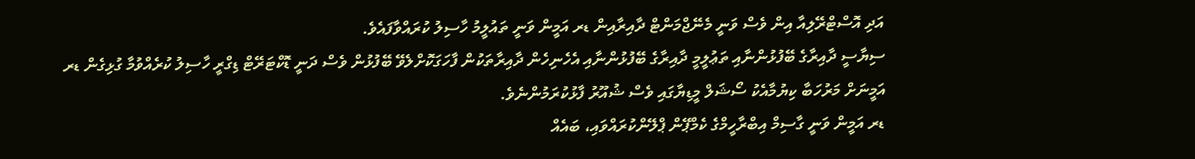އަދި އޮސްޓްރޭލިއާ އިން ވެސް ވަނީ މެނޭޖްމަންޓް ދާއިރާއިން ޑރ އަމީން ވަނީ ތައުލީމު ހާސިލު ކުރައްވާފައެވެ.
ސިޔާސީ ދާއިރާގެ ބޭފުޅުންނާއި ތަޢުލީމީ ދާއިރާގެ ބޭފުޅުންނާއި އެހެނިހެން ދާއިރާތަކުން ފާހަގަކޮށްލެވޭ ބޭފުޅުން ވެސް ދަނީ ޑޮކްޓަރޭޓް ޑިގްރީ ހާސިލު ކުރެއްވުމާ ގުޅިގެން ޑރ އަމީނަށް މަރުހަބާ ކިޔުމާއެކު ސޯޝަލް މީޑިޔާގައި ވެސް ޝުއޫރު ފާޅުކުރަމުންނެވެ.
ޑރ އަމީން ވަނީ ގާސިމް އިބްރާހީމްގެ ކެމްޕޭން ޕްލޭންކުރައްވައި، ބައެއް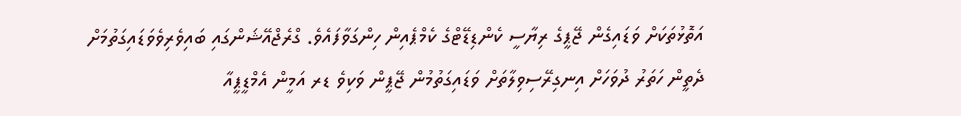އަތޮޅުތަކަށް ވަޑައިގެން ޖޭޕީގެ ރިޔާސީ ކެންޑިޑޭޓްގެ ކެމްޕެއިން ހިންގަވާފައެވެ. ގްރެޖްއޭޝަންގައި ބައިވެރިވެވަޑައިގަތުމަށް ދެތީން ހަތަރު ދުވަހަށް އިނގިރޭސިވިލާތަށް ވަޑައިގަތުމުން ޖޭޕީން ވަކިވެ ޑރ އަމީން އެމްޑީޕީއާ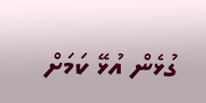ގުޅެން އުޅޭ ކަމަށް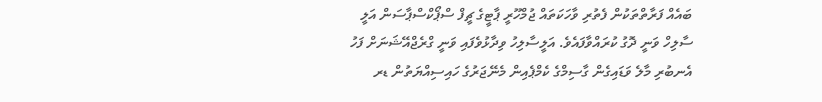ބައެއް ފަރާތްތަކުން ފެތުރި ވާހަކަތައް ޖުމްހޫރީ ޕާޓީގެ ޗީފް ސްޕޯކްސްޕާސަން އަލީ ސާލިހް ވަނީ ދޮގު ކުރައްވާފައެވެ. އަލީސާލިހު ވިދާޅުވެފައި ވަނީ ގްރެޖްއޭޝަނަށް ފަހު އެނބުރި މާލެ ވަޑައިގެން ގާސިމްގެ ކެމްޕެއިން މެނޭޖަރުގެ ހައިސިއްޔަތުން ޑރ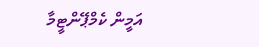އަމީން ކެމްޕޭންޓީމާ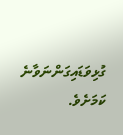ގުޅިވަޑައިގަންނަވާނެ ކަމަށެވެ.